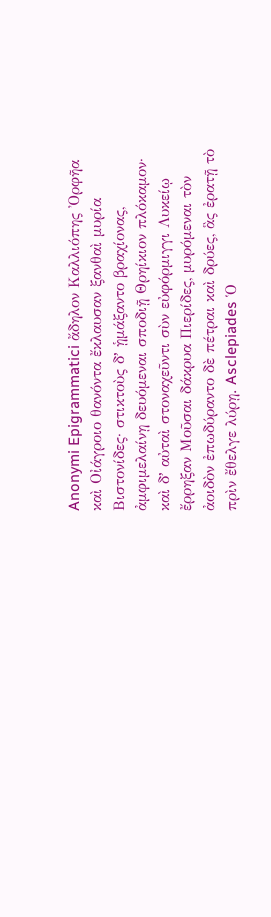Anonymi Epigrammatici ἄδηλον Καλλιόπης Ὀρφῆα καὶ Οἰάγροιο θανόντα ἔκλαυσαν ξανθαὶ μυρία Βιστονίδες· στικτοὺς δʼ ᾑμάξαντο βραχίονας, ἀμφιμελαίνῃ δευόμεναι σποδιῇ Θρηίκιον πλόκαμον· καὶ δʼ αὐταὶ στοναχεῦντι σὺν εὐφόρμιγγι Λυκείῳ ἔρρηξαν Μοῦσαι δάκρυα Πιερίδες, μυρόμεναι τὸν ἀοιδὸν ἐπωδύραντο δὲ πέτραι καὶ δρύες, ἃς ἐρατῇ τὸ πρὶν ἔθελγε λύρῃ. Asclepiades Ὁ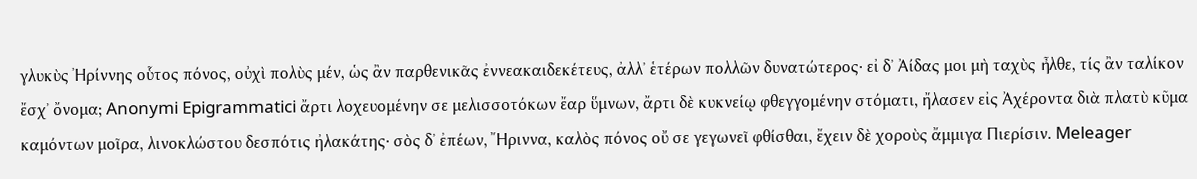γλυκὺς Ἠρίννης οὗτος πόνος, οὐχὶ πολὺς μέν, ὡς ἂν παρθενικᾶς ἐννεακαιδεκέτευς, ἀλλʼ ἑτέρων πολλῶν δυνατώτερος· εἰ δʼ Ἀίδας μοι μὴ ταχὺς ἦλθε, τίς ἂν ταλίκον ἔσχʼ ὄνομα; Anonymi Epigrammatici ἄρτι λοχευομένην σε μελισσοτόκων ἔαρ ὕμνων, ἄρτι δὲ κυκνείῳ φθεγγομένην στόματι, ἤλασεν εἰς Ἀχέροντα διὰ πλατὺ κῦμα καμόντων μοῖρα, λινοκλώστου δεσπότις ἠλακάτης· σὸς δʼ ἐπέων, Ἤριννα, καλὸς πόνος οὔ σε γεγωνεῖ φθίσθαι, ἔχειν δὲ χοροὺς ἄμμιγα Πιερίσιν. Meleager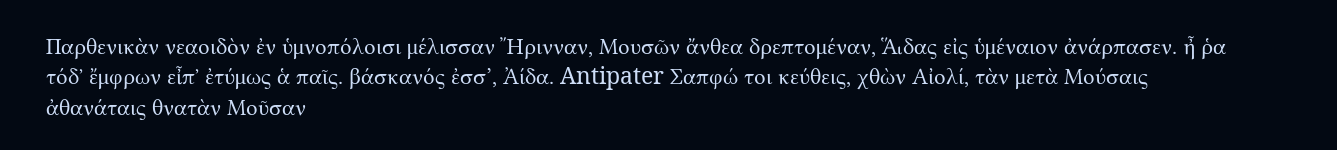Παρθενικὰν νεαοιδὸν ἐν ὑμνοπόλοισι μέλισσαν Ἤρινναν, Μουσῶν ἄνθεα δρεπτομέναν, ᾍδας εἰς ὑμέναιον ἀνάρπασεν. ἦ ῥα τόδʼ ἔμφρων εἶπʼ ἐτύμως ἁ παῖς. βάσκανός ἐσσ’, Ἀίδα. Antipater Σαπφώ τοι κεύθεις, χθὼν Αἰολί, τὰν μετὰ Μούσαις ἀθανάταις θνατὰν Μοῦσαν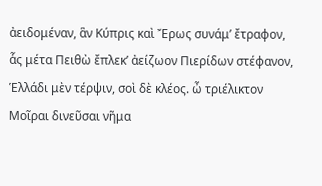ἀειδομέναν, ἃν Κύπρις καὶ Ἔρως συνάμʼ ἔτραφον, ἇς μέτα Πειθὼ ἔπλεκʼ ἀείζωον Πιερίδων στέφανον, Ἑλλάδι μὲν τέρψιν, σοὶ δὲ κλέος. ὦ τριέλικτον Μοῖραι δινεῦσαι νῆμα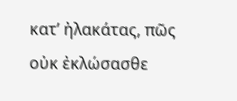κατʼ ἠλακάτας, πῶς οὐκ ἐκλώσασθε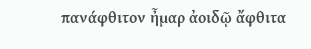πανάφθιτον ἦμαρ ἀοιδῷ ἄφθιτα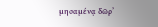μησαμένᾳ δῶρʼ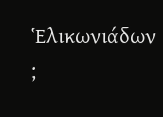Ἑλικωνιάδων ;